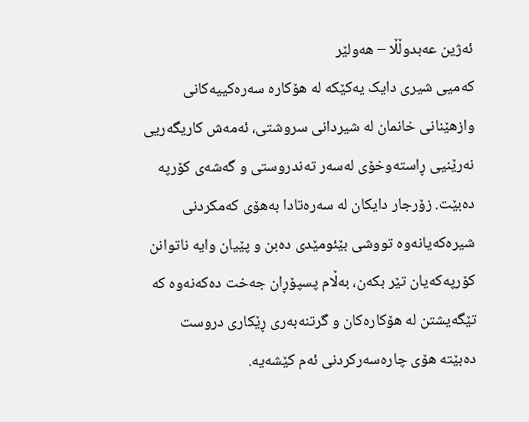ئەژین عەبدوڵڵا – هەولێر
کەمیی شیری دایک یەکێکە لە هۆکارە سەرەکییەکانی وازهێنانی خانمان لە شیردانی سروشتی، ئەمەش کاریگەریی نەرێنیی ڕاستەوخۆی لەسەر تەندروستی و گەشەی کۆرپە دەبێت. زۆرجار دایکان لە سەرەتادا بەهۆی کەمکردنی شیرەکەیانەوە تووشی بێئومێدی دەبن و پێیان وایە ناتوانن کۆرپەکەیان تێر بکەن، بەڵام پسپۆڕان جەخت دەکەنەوە کە تێگەیشتن لە هۆکارەکان و گرتنەبەری ڕێکاری دروست دەبێتە هۆی چارەسەرکردنی ئەم کێشەیە.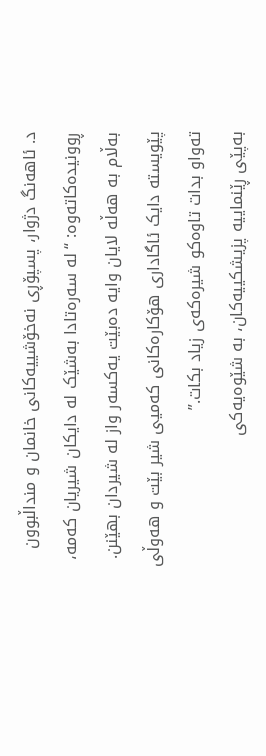د. ئاهەنگ دژوار، پسپۆڕی نەخۆشییەکانی خانمان و منداڵبوون ڕوونیدەکاتەوە: “لە سەرەتادا بەشێک لە دایکان شیریان کەمە، بەڵام بە هەڵە لایان وایە دەبێت یەکسەر واز لە شیردان بهێنن. پێویستە دایک ئاگاداری هۆکارەکانی کەمیی شیر بێت و هەوڵی تەواو بدات تاوەکو شیرەکەی زیاد بکات.”
بەپێی ڕێنماییە پزیشکییەکان، بە شێوەیەکی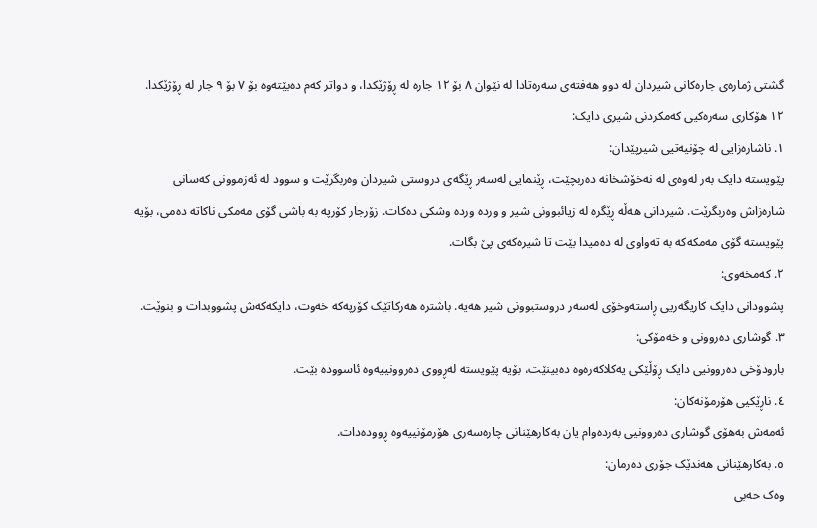گشتی ژمارەی جارەکانی شیردان لە دوو هەفتەی سەرەتادا لە نێوان ٨ بۆ ١٢ جارە لە ڕۆژێکدا، و دواتر کەم دەبێتەوە بۆ ٧ بۆ ٩ جار لە ڕۆژێکدا.
١٢ هۆکاری سەرەکیی کەمکردنی شیری دایک:
١. ناشارەزایی لە چۆنیەتیی شیرپێدان:
پێویستە دایک بەر لەوەی لە نەخۆشخانە دەربچێت، ڕێنمایی لەسەر ڕێگەی دروستی شیردان وەربگرێت و سوود لە ئەزموونی کەسانی شارەزاش وەربگرێت. شیردانی هەڵە ڕێگرە لە زیائبوونی شیر و وردە وردە وشکی دەکات. زۆرجار کۆرپە بە باشی گۆی مەمکی ناکاتە دەمی، بۆیە پێویستە گۆی مەمکەکە بە تەواوی لە دەمیدا بێت تا شیرەکەی پێ بگات.
٢. کەمخەوی:
پشوودانی دایک کاریگەریی ڕاستەوخۆی لەسەر دروستبوونی شیر هەیە. باشترە هەرکاتێک کۆرپەکە خەوت، دایکەکەش پشووبدات و بنوێت.
٣. گوشاری دەروونی و خەمۆکی:
بارودۆخی دەروونیی دایک ڕۆڵێکی یەکلاکەرەوە دەبینێت، بۆیە پێویستە لەڕووی دەروونییەوە ئاسوودە بێت.
٤. ناڕێکیی هۆرمۆنەکان:
ئەمەش بەهۆی گوشاری دەروونیی بەردەوام یان بەکارهێنانی چارەسەری هۆرمۆنییەوە ڕوودەدات.
٥. بەکارهێنانی هەندێک جۆری دەرمان:
وەک حەبی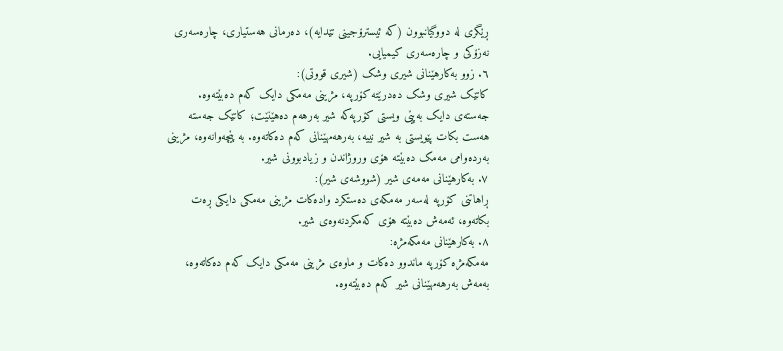ڕێگری لە دووگیانبوون (کە ئیسترۆجینی تێدایە)، دەرمانی هەستیاری، چارەسەری نەزۆکی و چارەسەری کیمیایی.
٦. زوو بەکارهێنانی شیری وشک (شیری قووتی):
کاتێک شیری وشک دەدرێتە کۆرپە، مژینی مەمکی دایک کەم دەبێتەوە. جەستەی دایک بەپێی ویستی کۆرپەکە شیر بەرهەم دەهێنێت؛ کاتێک جەستە هەست بکات پێویستی بە شیر نییە، بەرهەمهێنانی کەم دەکاتەوە. بە پێچەوانەوە، مژینی بەردەوامی مەمک دەبێتە هۆی وروژاندن و زیادبوونی شیر.
٧. بەکارهێنانی مەمەی شیر (شووشەی شیر):
ڕاهاتنی کۆرپە لەسەر مەمکەی دەستکرد وادەکات مژینی مەمکی دایکی ڕەت بكاتەوە، ئەمەش دەبێتە هۆی کەمکردنەوەی شیر.
٨. بەکارهێنانی مەمكەمژە:
مەمکەمژە کۆرپە ماندوو دەکات و ماوەی مژینی مەمکی دایک کەم دەکاتەوە، بەمەش بەرهەمهێنانی شیر کەم دەبێتەوە.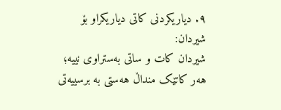٩. دیاریکردنی کاتی دیاریکراو بۆ شیردان:
شیردان کات و ساتی بەستراوی نییە؛ هەر کاتێک منداڵ هەستی بە برسییەتی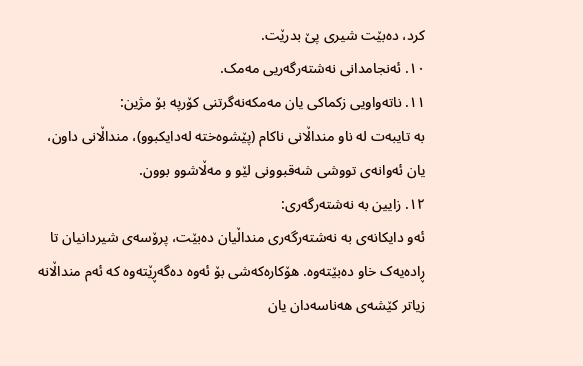کرد، دەبێت شیری پێ بدرێت.
١٠. ئەنجامدانی نەشتەرگەریی مەمک.
١١. ناتەواویی زکماکی یان مەمکەنەگرتنی کۆرپە بۆ مژین:
بە تایبەت لە ناو منداڵانی ناکام (پێشوەختە لەدایکبوو)، منداڵانی داون، یان ئەوانەی تووشی شەقبوونی لێو و مەڵاشوو بوون.
١٢. زایین بە نەشتەرگەری:
ئەو دایکانەی بە نەشتەرگەری منداڵیان دەبێت، پرۆسەی شیردانیان تا ڕادەیەک خاو دەبێتەوە. هۆکارەکەشی بۆ ئەوە دەگەڕێتەوە کە ئەم منداڵانە زیاتر کێشەی هەناسەدان یان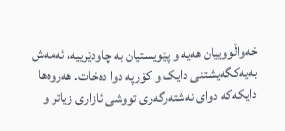خەواڵووییان هەیە و پێویستیان بە چاودێرییە، ئەمەش بەیەکگەیشتنی دایک و کۆرپە دوا دەخات. هەروەها دایکەکە دوای نەشتەرگەری تووشی ئازاری زیاتر و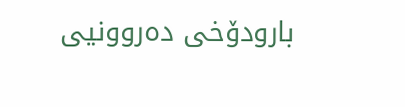بارودۆخی دەروونیی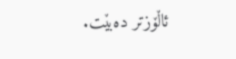ئاڵۆزتر دەبێت.